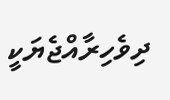ދިވެހިރާއްޖެޔަކީ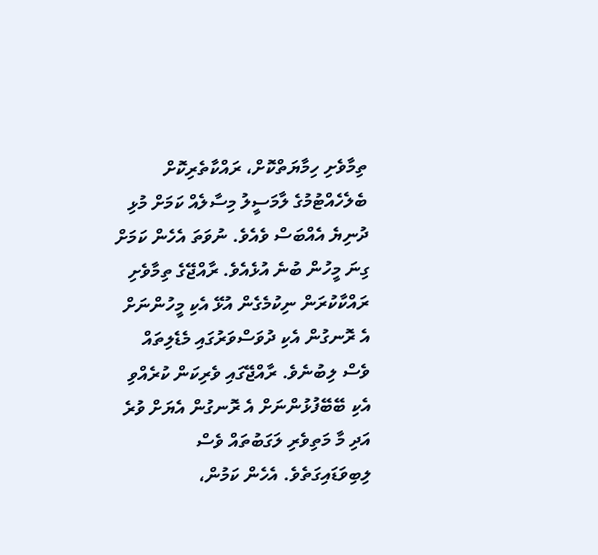ތިމާވެށި ހިމާޔަތްކޮށް، ރައްކާތެރިކޮށް ބެލެހެއްޓުމުގެ ލާމަސީލު މިސާލެއް ކަމަށް މުޅި ދުނިޔެ އެއްބަސް ވެއެވެ. ނުވަތަ އެހެން ކަމަށް ގިނަ މީހުން ބުނެ އުޅެއެވެ. ރާއްޖޭގެ ތިމާވެށި ރައްކާކުރަން ނިކުމެގެން އުޅޭ އެކި މީހުންނަށް އެ ރޮނގުން އެކި ދުވަސްވަރުގައި މެޑެލިތައް ވެސް ލިބުނެވެ. ރާއްޖޭގައި ވެރިކަން ކުރެއްވި އެކި ބޭބޭފުޅުންނަށް އެ ރޮނގުން އެޔަށް ވުރެ އަދި މާ މަތިވެރި ލަގަބުތައް ވެސް ލިބިވަޑައިގަތެވެ. އެހެން ކަމުން،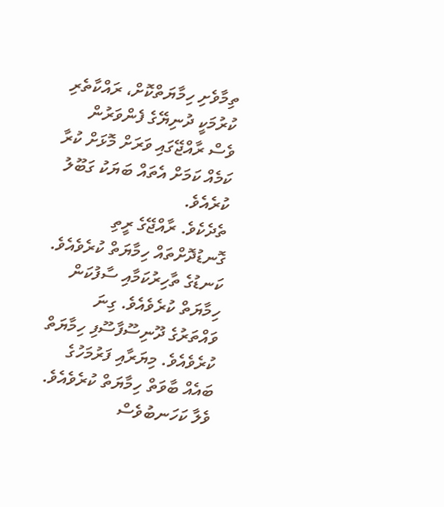ތިމާވެށި ހިމާޔަތްކޮށް، ރައްކާތެރި ކުރުމަކީ ދުނިޔޭގެ ފެންވަރުން ވެސް ރާއްޖޭގައި ވަރަށް މޮޅަށް ކުރާ ކަމެއް ކަމަށް އެތައް ބަޔަކު ގަބޫލު ކުރެއެވެ.
ތެދެކެވެ. ރާއްޖޭގެ ރީތި ގޮނޑުދޮށްތައް ހިމާޔަތް ކުރެވެއެވެ. ކަނޑުގެ ތާހިރުކަމާއި ސާފުކަން ހިމާޔަތް ކުރެވެއެވެ. ގިނަ ވައްތަރުގެ ދޫނިސޫފާސޫފި ހިމާޔަތް ކުރެވެއެވެ. މިޔަރާއި ފަރުމަހުގެ ބައެއް ބާވަތް ހިމާޔަތް ކުރެވެއެވެ. ވެލާ ކަހަނބުވެސް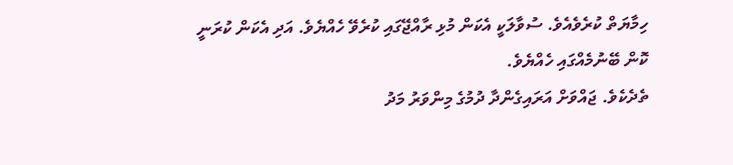ހިމާޔަތް ކުރެވެއެވެ. ސުވާލަކީ އެކަން މުޅި ރާއްޖޭގައި ކުރެވޭ ހެއްޔެވެ. އަދި އެކަން ކުރަނީ ކޮން ބޭނުމެއްގައި ހެއްޔެވެ.
ތެދެކެވެ. ޖައްވަށް އަރައިގެންދާ ދުމުގެ މިންވަރު މަދު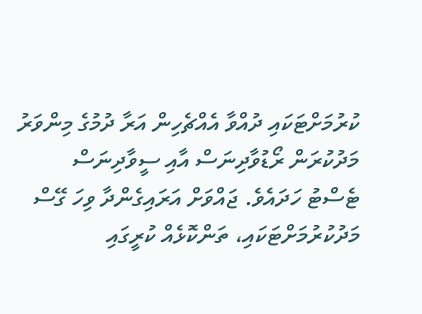ކުރުމަށްޓަކައި ދުއްވާ އެއްޗެހިން އަރާ ދުމުގެ މިންވަރު މަދުކުރަން ރޯޑުވާދިނަސް އާއި ސީވާދިނަސް ޓެސްޓު ހަދައެވެ. ޖައްވަށް އަރައިގެންދާ ވިހަ ގޭސް މަދުކުރުމަށްޓަކައި، ތަންކޮޅެއް ކުރީގައި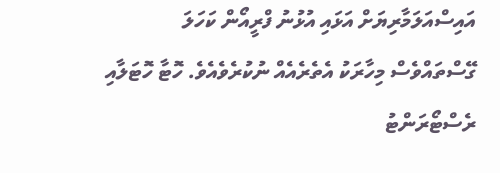އައިސްއަލަމާރިޔަށް އަޅައި އުޅުނު ފްރީއޯން ކަހަލަ ގޭސްތައްވެސް މިހާރަކު އެތެރެއެއް ނުކުރެވެއެވެ. ހޮޓާ ހޮޓަލާއި ރެސްޓޯރަންޓު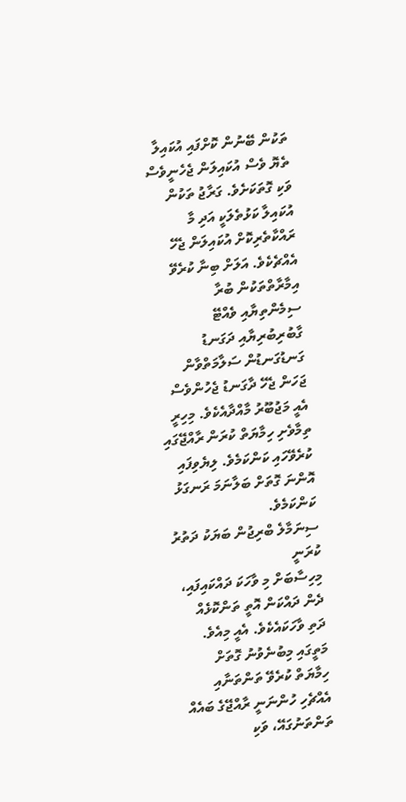ތަކުން ބޭނުން ކޮށްފައި އުކައިލާ ތެޔޮ ވެސް އުކައިލަން ޖެހެނީވެސް ވަކި ގޮތަކަށެވެ. ގަރާޖު ތަކުން އުކައިލާ ކަޅުތެލަކީ އަދި މާ ރައްކާތެރިކޮށް އުކައިލަން ޖެހޭ އެއްޗެކެވެ. އަލަށް ބިނާ ކުރެވޭ އިމާރާތްތަކުން ބުރާ ސިމެންތިޔާއި ވެއްޓޭ ގާބުރިބުރިޔާއި ދަގަނޑު ގަނޑުގަނޑުން ސަލާމަތްވާން ޖަހަން ޖެހޭ ދާގަނޑު ޖެހުންވެސް އެއީ މަޖުބޫރު މާއްދާއެކެވެ. މިހިރީ ތިމާވެށި ހިމާޔަތް ކުރަން ރާއްޖޭގައި ކުރެވޭހައި ކަންކަމެވެ. ލިޔެވިފައި އޮންނަ ގޮތަށް ބަލާނަމަ ރަނގަޅު ކަންކަމެވެ.
ސިނަމާލެ ބްރިޖުން ބަޔަކު ދަތުރު ކުރަނީ
މިހިސާބަށް މި ވާހަކަ ދައްކައިފައި، ދެން ދައްކަން އޮތީ ތަންކޮޅެއް ދަތި ވާހަކައެކެވެ. އެއީ މިއެވެ. މަތީގައި މިބުނެވުނު ގޮތަށް ހިމާޔަތް ކުރެވޭ ތަންތަނާއި އެއްޗެހި ހުންނަނީ ރާއްޖޭގެ ބައެއް ތަންތަނުގައޭ، ވަކި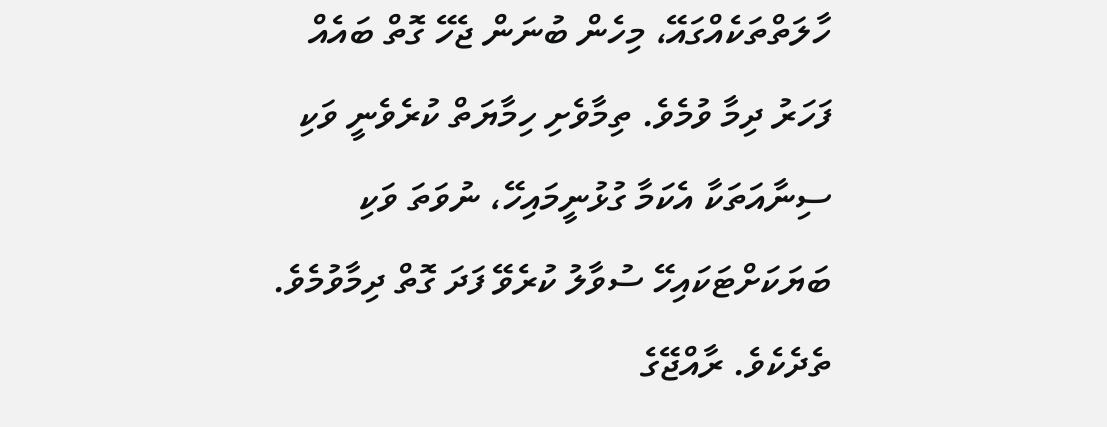ހާލަތްތަކެއްގައޭ، މިހެން ބުނަން ޖެހޭ ގޮތް ބައެއް ފަހަރު ދިމާ ވުމެވެ. ތިމާވެށި ހިމާޔަތް ކުރެވެނީ ވަކި ސިނާއަތަކާ އެކަމާ ގުޅުނީމައިހޭ، ނުވަތަ ވަކި ބަޔަކަށްޓަކައިހޭ ސުވާލު ކުރެވޭ ފަދަ ގޮތް ދިމާވުމެވެ.
ތެދެކެވެ. ރާއްޖޭގެ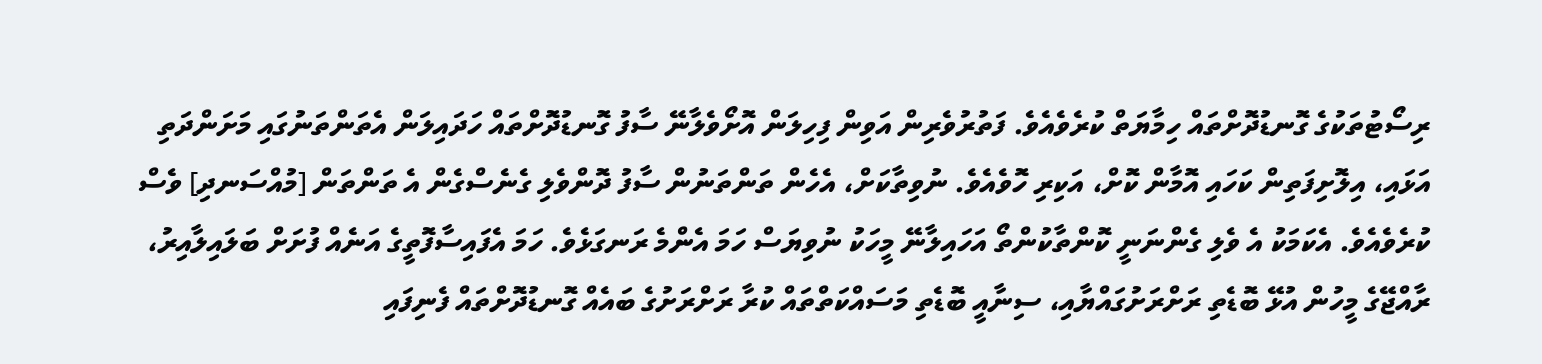ރިސޯޓުތަކުގެ ގޮނޑުދޮށްތައް ހިމާޔަތް ކުރެވެއެވެ. ފަތުރުވެރިން އަވިން ފިހިލަން އޮށޯވެލާނޭ ސާފު ގޮނޑުދޮށްތައް ހަދައިލަން އެތަންތަނުގައި މަށަންދަތި އަޅައި، އިލޮށިފަތިން ކަހައި އޮމާން ކޮށް، އަކިރި ހޮވެއެވެ. ނުވިތާކަށް، އެހެން ތަންތަނުން ސާފު ދޮންވެލި ގެނެސްގެން އެ ތަންތަން [މުއްސަނދި] ވެސް ކުރެވެއެވެ. އެކަމަކު އެ ވެލި ގެންނަނީ ކޮންތާކުންތޯ އަހައިލާނޭ މީހަކު ނުވިޔަސް ހަމަ އެންމެ ރަނގަޅެވެ. ހަމަ އެފައިސާފޮތީގެ އަނެއް ފުށަށް ބަލައިލާއިރު، ރާއްޖޭގެ މީހުން އުޅޭ ބޮޑެތި ރަށްރަށުގައްޔާއި، ސިނާއީ ބޮޑެތި މަސައްކަތްތައް ކުރާ ރަށްރަށުގެ ބައެއް ގޮނޑުދޮށްތައް ފެނިފައި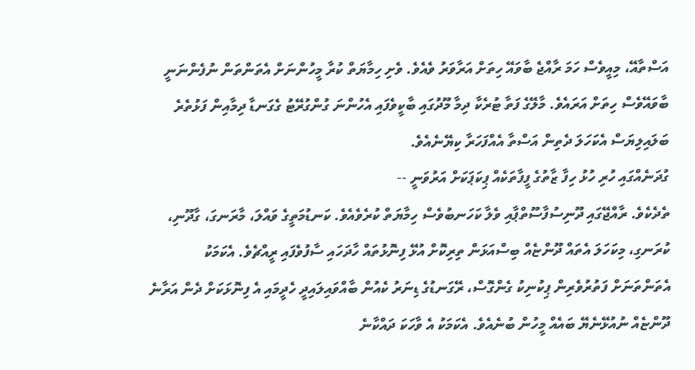އަސްތާއޭ، މިއީވެސް ހަމަ ރާއްޖެ ބާވައޭ ހިތަށް އަރާވަރު ވެއެވެ. ވެށި ހިމާޔަތް ކުރާ މީހުންނަށް އެތަންތަން ނުފެންނަނީ ބާވައޭވެސް ހިތަށް އަރައެވެ. މާލޭގެ ފަތާ ޓުރެކާ ދިމާ މޫދުގައި ބާކީވެފައި އެހުންނަ ގުންގުރޭޓު ގެގަނޑާ ދިމާއިން ފަޅުތެރެ ބަލައިލިޔަސް އެކަހަލަ ދެތިން އަސްތާ އެއްފަހަރާ ކިޔޭނެއެވެ.
ގުދަނެއްގައި ހުރި ހުޅު ހިފާ ޒާތުގެ ފީފާތަކެއް ޕިކަޕަކަށް އަރުވަނީ --
ތެދެކެވެ. ރާއްޖޭގައި ދޫނިސުފާސޫތްޕާއި ވެލާ ކަހަނބުވެސް ހިމާޔަތް ކުރެވެއެވެ. ކަނޑުމަތީގެ ވައްލަ، މާރަނގަ، ގާދޫނި، ކުރަނގި، މިކަހަލަ އެތައް ދޫންޏެއް ބިސްއަޅަން ތިރިކޮށް އުޅޭ ފިނޮޅުތައް ހާދަހައި ސާފުވެފައި ރީއްޗެވެ. އެކަމަކު އެތަންތަނަށް ފަތުރުވެރިން ޕިކުނިކު ގެންގޮސް، ރޭގަނޑުގެ ޑިނަރު ކެއުން ބާއްވައިލައިދީ ހެދީމައި އެ ފިނޮޅަކަށް ދެން އަރާނެ ދޫންޏެއް ނުއުޅޭނެޔޭ ބައެއް މީހުން ބުނެއެވެ. އެކަމަކު އެ ވާހަކަ ދައްކާނެ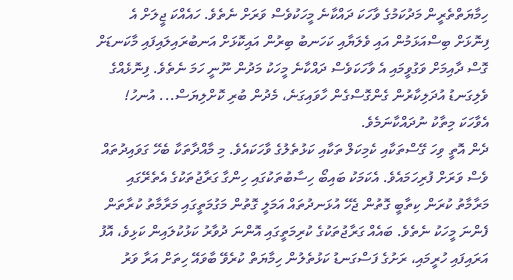ހިމާޔަތްތެރީން މަދުކަމުގެ ވާހަކަ ދައްކާނެ މީހަކުވެސް ވަރަށް ނެތެވެ. ހައެއްކަ ޖީލަށް އެ ފިނޮޅަށް ބިސްއަޅަމުން އައި ވެލަޔާއި ކަހަނބު ބިރުން އައިކޮޅަށް އަނބުރައިލައިފައި މާކަނޑަށް ގޮސް ދާއިމަށް ވަގުވީމައި އެ ވާހަކަވެސް ދައްކާނެ މީހަކު މަދުން ނޫނީ ހަމަ ނެތެވެ. ފިނޮޅެއްގެ ވެލިގަނޑު އުދަލިކާރުން ގެންގޮސްގެން ހާވައިގަނެ، މެދުން ބުރި ކޮށްލިޔަސް... އުނހު! އެވާހަކަ މިތާކު ނުދައްކާނަމެވެ.
ދެން އޮތީ ވިހަ ގޭސްތަކާއި ކެމިކަލް ތަކާއި ކަޅުތެލުގެ ވާހަކައެވެ. މި މާއްދާތަކާ ބެހޭ ގަވައިދުތައް ވެސް ވަރަށް ފުރިހަމައެވެ. އެކަމަކު ބައިބޯ ހިސާބުތަކުގައި ހިންގާ ގަރާޖުތަކުގެ އެތެރޭގައި މަރާމާތު ކުރަން ކިތާބީ ގޮތުން ޖެހޭ އުޅަނދުތައް އަމަލީ ގޮތުން މަގުމަތީގައި މަރާމާތު ކުރާތަން ފެންނަ މީހަކު ނެތެވެ. ބައެއް ގަރާޖުތަކުގެ ކުރިމަތީގައި އޮންނަ ދުވާރު ކަޅުކުލައިން ކަޅިވެ، އޮފު އަރައިފައި ހުރީމައި، ރަށުގެ ފަސްގަނޑު ކަޅުތެލުން ހިމާޔަތް ކުރެވޭ ބާވައޭ ހިތަށް އަރާ ވަރު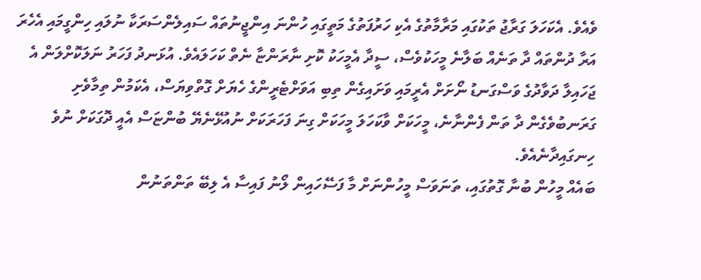ވެއެވެ. އެކަހަލަ ގަރާޖު ތަކުގައި މަރާމާތުގެ އެކި ހަރުފަތުގެ މަތީގައި ހުންނަ އިންޖީނުތައް ސައިލެންސަރަކާ ނުލައި ހިންގީމައި އެހެރަ އަރާ ދުންތައް ދާ ތަނެއް ބަލާނެ މީހަކުވެސް، ސީދާ އެމީހަކު ކޮށި ނާރަންޏާ ނެތް ކަހަލައެވެ. އުޅަނދު ފަހަރު ނަލަކޮށްލަން އެ ޖަހައިލާ ދަވާދުގެ ވަސްގަނޑު ނޯށަށް އެރީމައި ވަށައިގެން ތިބި އަވަށްޓެރީންގެ ހެޔަށް ގޮތްވިޔަސް، އެކަމުން ތިމާވެށި ގަރަނބުވެގެން ދާ ތަން ފެންނާނެ، މީހަކަށް ވާކަހަލަ މީހަކަށް ގިނަ ފަހަރަކަށް ނުއުޅޭނެޔޭ ބުންޏަސް އެއީ ދޮގަކަށް ނުވެ ހިނގައިދާނެއެވެ.
ބައެއް މީހުން ބުނާ ގޮތުގައި، ތަނަވަސް މީހުންނަށް މާ ފަސޭހައިން ލޯނު ފައިސާ އެ ލިބޭ ތަންތަނުން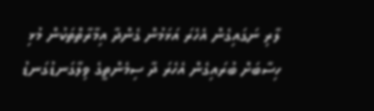ލާރި ނަގައިގެން އެހެރަ އަޅަމުން ގެންދާ އިމާރާތްތަކުން މުޅި ހިސާބަށް ބުރައިގެން އެހެރަ ދާ ސިމެންތީގެ ވިލާގަނޑުގަނޑު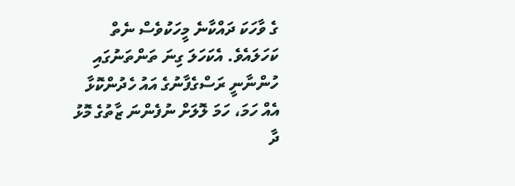ގެ ވާހަކަ ދައްކާނެ މީހަކުވެސް ނެތް ކަހަލައެވެ. އެކަހަލަ ގިނަ ތަންތަނުގައި ހުންނާނީ ރަސްގެފާނުގެ އައު ހެދުންކޮޅާ އެއް ހަމަ، ހަމަ ލޮލަށް ނުފެންނަ ޒާތުގެ މޮޅު ދާ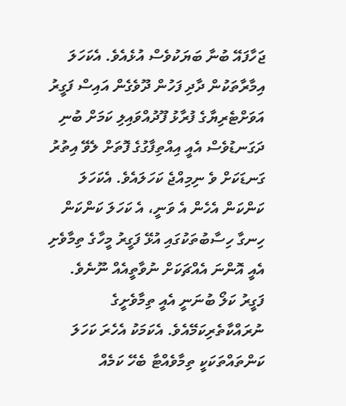ޖަހާފައޭ ބުނާ ބަޔަކުވެސް އުޅެއެވެ. އެކަހަލަ އިމާރާތަކުން ދާދި ފަހުން ދޫވެގެން އައިސް ފަގީރު އަވަށްޓެރިޔާގެ ފުރާޅު ފޫދުއްވައިލި ކަމަށް ބުނި ދަގަނޑުވެސް އެއީ އިއްތިފާގުގެ ފޮތަށް ލެވޭ އިތުރު ގަނޑަކަށް ވެ ނިމިއްޖެ ކަހަލައެވެ. އެކަހަލަ ކަންކަން އެހެން އެ ވަނީ، އެ ކަހަލަ ކަންކަން ހިނގާ ހިސާބުތަކުގައި އުޅޭ ފަގީރު މީހާގެ ތިމާވެށި އެއީ އޮންނަ އެއްޗަކަށް ނުވާތީއެއް ނޫނެވެ. ފަގީރު ކަލޯ ބުނަނީ އެއީ ތިމާވެށީގެ ނުރައްކާތެރިކަމޭއެވެ. އެކަމަކު އެހެރަ ކަހަލަ ކަންތައްތަކަކީ ތިމާވެއްޓާ ބެހޭ ކަމެއް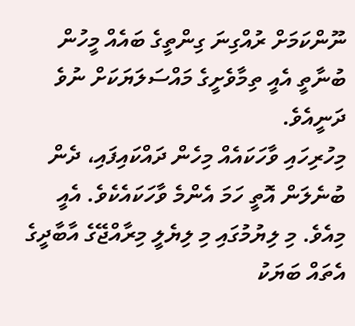ނޫންކަމަށް ރުއްގިނަ ގިންތީގެ ބައެއް މީހުން ބުނާތީ އެއީ ތިމާވެށީގެ މައްސަލަޔަކަށް ނުވެ ދަނީއެވެ.
މިހުރިހައި ވާހަކައެއް މިހެން ދައްކައިފައި، ދެން ބުނެލަން އޮތީ ހަމަ އެންމެ ވާހަކައެކެވެ. އެއީ މިއެވެ. މި ލިޔުމުގައި މި ލިޔެލީ މިރާއްޖޭގެ އާބާދީގެ އެތައް ބަޔަކު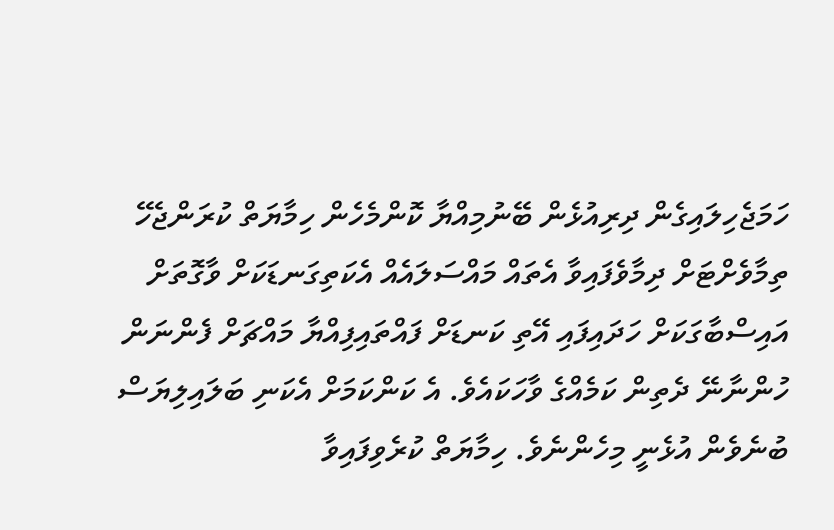ހަމަޖެހިލައިގެން ދިރިއުޅެން ބޭނުމިއްޔާ ކޮންމެހެން ހިމާޔަތް ކުރަންޖެހޭ ތިމާވެށްޓަށް ދިމާވެފައިވާ އެތައް މައްސަލައެއް އެކަތިގަނޑަކަށް ވާގޮތަށް އައިސްބާގަކަށް ހަދައިފައި އޭތި ކަނޑަށް ފައްތައިފިއްޔާ މައްޗަށް ފެންނަން ހުންނާނޭ ދެތިން ކަމެއްގެ ވާހަކައެވެ. އެ ކަންކަމަށް އެކަނި ބަލައިލިޔަސް ބުނެވެން އުޅެނީ މިހެންނެވެ. ހިމާޔަތް ކުރެވިފައިވާ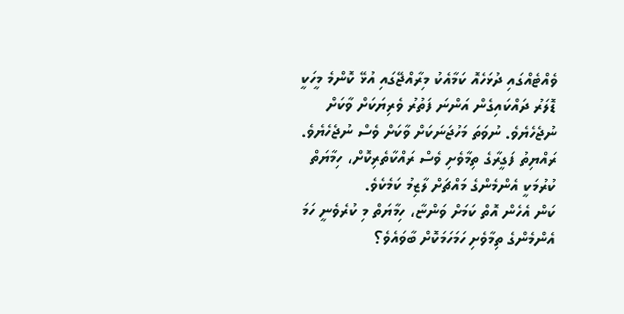ވެއްޓެއްގައި ދުޅަހެއޮ ކަމާއެކު މިރާއްޖޭގައި އުޅޭ ކޮންމެ މީހަކީ ޑޮލަރު ދައްކައިގެން އަންނަ ފަތުރު ވެރިޔަކަށް ވާކަށް ނުޖެހެޔެވެ. ނުވަތަ މަހުޖަނަކަށް ވާކަށް ވެސް ނުޖެހެޔެވެ. ރައްޔިތު ފަގީރާގެ ތިމާވެށި ވެސް ރައްކާތެރިކޮށް، ހިމާޔަތް ކުރުމަކީ އެންމެންގެ މައްޗަށް ލާޒިމު ކަމެކެވެ.
ކަން އެހެން އޮތް ކަމަށް ވަންޏާ، ހިމާޔަތް މި ކުރެވެނީ ހަމަ އެންމެންގެ ތިމާވެށި ހަމަހަމަކޮށް ބާވައެވެ؟